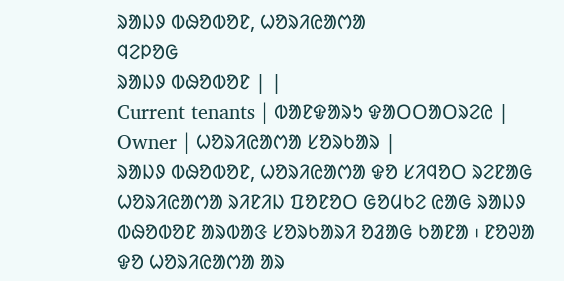ᱨᱟᱡᱽ ᱵᱷᱚᱵᱚᱱ, ᱦᱚᱨᱤᱭᱟᱬᱟ
ᱧᱮᱞᱚᱜ
ᱨᱟᱡᱽ ᱵᱷᱚᱵᱚᱱ | |
Current tenants | ᱵᱟᱱᱫᱟᱨᱩ ᱫᱟᱛᱛᱟᱛᱨᱮᱭ |
Owner | ᱦᱚᱨᱤᱭᱟᱬᱟ ᱥᱚᱨᱠᱟᱨ |
ᱨᱟᱡᱽ ᱵᱷᱚᱵᱚᱱ, ᱦᱚᱨᱤᱭᱟᱬᱟ ᱫᱚ ᱥᱤᱧᱚᱛ ᱨᱮᱱᱟᱜ ᱦᱚᱨᱤᱭᱟᱬᱟ ᱨᱤᱱᱤᱡ ᱯᱚᱱᱚᱛ ᱜᱚᱢᱠᱮ ᱭᱟᱜ ᱨᱟᱡᱽ ᱵᱷᱚᱵᱚᱱ ᱟᱨᱵᱟᱝ ᱥᱚᱨᱠᱟᱨᱤ ᱚᱲᱟᱜ ᱠᱟᱱᱟ ᱾ ᱱᱚᱣᱟ ᱫᱚ ᱦᱚᱨᱤᱭᱟᱬᱟ ᱟᱨ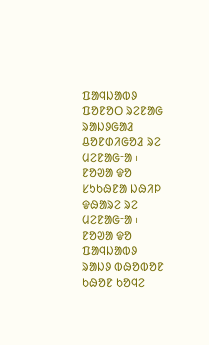ᱯᱟᱧᱡᱟᱵᱽ ᱯᱚᱱᱚᱛ ᱨᱮᱱᱟᱜ ᱨᱟᱡᱽᱜᱟᱲ ᱪᱚᱱᱰᱤᱜᱚᱲ ᱨᱮ ᱢᱮᱱᱟᱜᱼᱟ ᱾ ᱱᱚᱣᱟ ᱫᱚ ᱥᱩᱠᱷᱱᱟ ᱡᱷᱤᱞ ᱫᱷᱟᱨᱮ ᱨᱮ ᱢᱮᱱᱟᱜᱼᱟ ᱾ ᱱᱚᱣᱟ ᱫᱚ ᱯᱟᱧᱡᱟᱵᱽ ᱨᱟᱡᱽ ᱵᱷᱚᱵᱚᱱ ᱠᱷᱚᱱ ᱠᱚᱧᱮ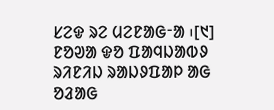ᱥᱮᱫ ᱨᱮ ᱢᱮᱱᱟᱜᱼᱟ ᱾[᱑] ᱱᱚᱣᱟ ᱫᱚ ᱯᱟᱧᱡᱟᱵᱽ ᱨᱤᱱᱤᱡ ᱨᱟᱡᱽᱯᱟᱞ ᱟᱜ ᱚᱲᱟᱜ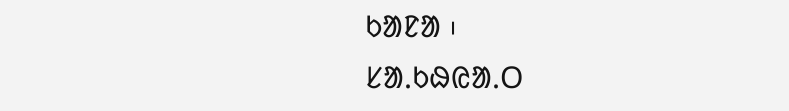ᱠᱟᱱᱟ ᱾
ᱥᱟᱹᱠᱷᱭᱟᱹᱛ